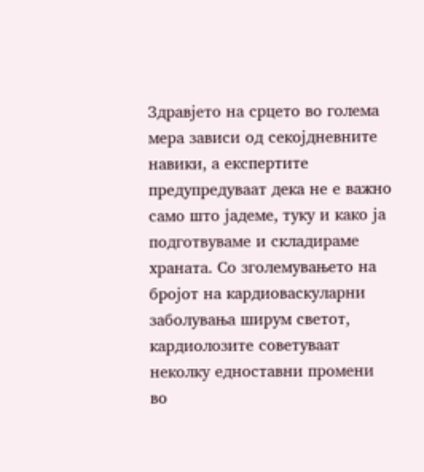Здравјето на срцето во голема мера зависи од секојдневните навики, а експертите предупредуваат дека не е важно само што јадеме, туку и како ја подготвуваме и складираме храната. Со зголемувањето на бројот на кардиоваскуларни заболувања ширум светот, кардиолозите советуваат неколку едноставни промени во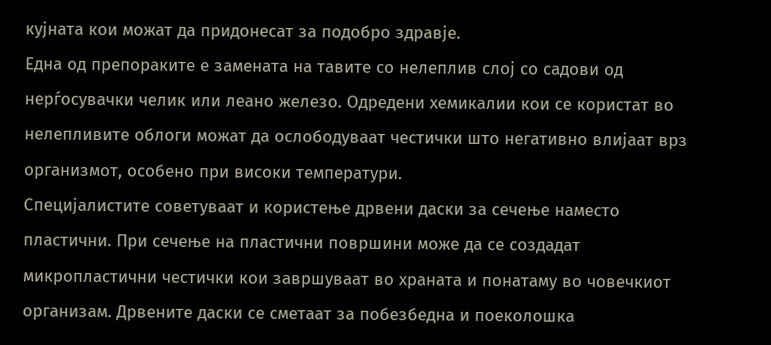кујната кои можат да придонесат за подобро здравје.
Една од препораките е замената на тавите со нелеплив слој со садови од нерѓосувачки челик или леано железо. Одредени хемикалии кои се користат во нелепливите облоги можат да ослободуваат честички што негативно влијаат врз организмот, особено при високи температури.
Специјалистите советуваат и користење дрвени даски за сечење наместо пластични. При сечење на пластични површини може да се создадат микропластични честички кои завршуваат во храната и понатаму во човечкиот организам. Дрвените даски се сметаат за побезбедна и поеколошка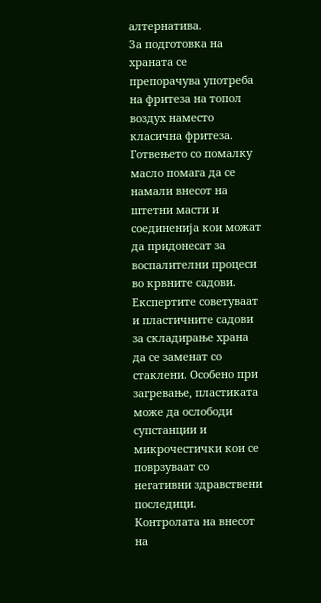алтернатива.
За подготовка на храната се препорачува употреба на фритеза на топол воздух наместо класична фритеза. Готвењето со помалку масло помага да се намали внесот на штетни масти и соединенија кои можат да придонесат за воспалителни процеси во крвните садови.
Експертите советуваат и пластичните садови за складирање храна да се заменат со стаклени. Особено при загревање, пластиката може да ослободи супстанции и микрочестички кои се поврзуваат со негативни здравствени последици.
Контролата на внесот на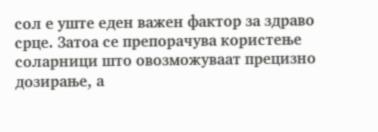сол е уште еден важен фактор за здраво срце. Затоа се препорачува користење соларници што овозможуваат прецизно дозирање, а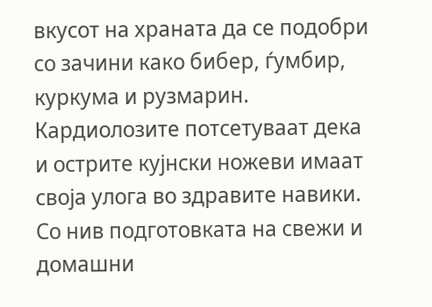вкусот на храната да се подобри со зачини како бибер, ѓумбир, куркума и рузмарин.
Кардиолозите потсетуваат дека и острите кујнски ножеви имаат своја улога во здравите навики. Со нив подготовката на свежи и домашни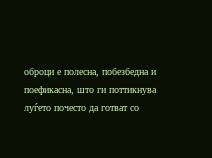оброци е полесна, побезбедна и поефикасна, што ги поттикнува луѓето почесто да готват со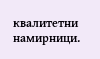квалитетни намирници.